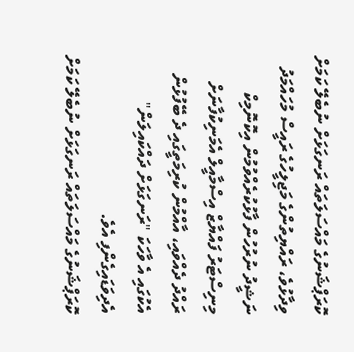ކޮރަޕްޝަނުގެ މައްސަލަތައް ރަނގަޅަށް ނުބެލޭ ކަމަށް ވިދާޅުވެ، ރައްޔިތުންގެ މަޖިލީހުގެ ރައީސް މުހައްމަދު ނަޝީދު ނުރުހުން ފާޅުކުރެއްވުމުން އިކޮނޮމިކް މިނިސްޓަރު ފައްޔާޒް އިސްމާއީލް އެމަނިކުފާނަށް ރައްދު ދެއްވައި، އާއްމުން ކުރިމަތީގައި ދެ ބޭފުޅުން އެކުގައި އެ ވާހަކަ "ރަނގަޅަށް ދައްކައިލަން" އެދިވަޑައިގެންފި އެވެ.
ކޮރަޕްޝަނުގެ މައްސަލަތައް ރަނގަޅަށް ނުބެލޭ ކަމަށް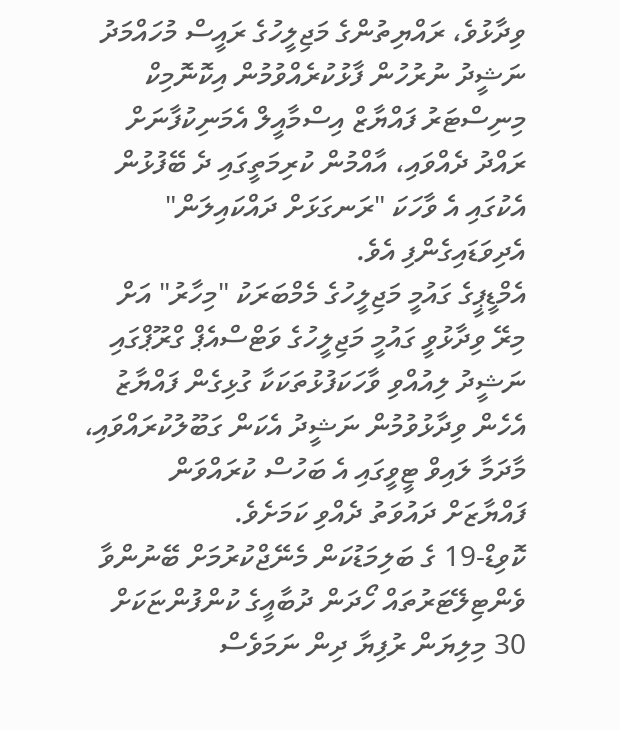ވިދާޅުވެ، ރައްޔިތުންގެ މަޖިލީހުގެ ރައީސް މުހައްމަދު ނަޝީދު ނުރުހުން ފާޅުކުރެއްވުމުން އިކޮނޮމިކް މިނިސްޓަރު ފައްޔާޒް އިސްމާއީލް އެމަނިކުފާނަށް ރައްދު ދެއްވައި، އާއްމުން ކުރިމަތީގައި ދެ ބޭފުޅުން އެކުގައި އެ ވާހަކަ "ރަނގަޅަށް ދައްކައިލަން" އެދިވަޑައިގެންފި އެވެ.
އެމްޑީޕީގެ ގައުމީ މަޖިލީހުގެ މެމްބަރަކު "މިހާރު" އަށް މިރޭ ވިދާޅުވީ ގައުމީ މަޖިލީހުގެ ވަޓްސްއެޕް ގްރޫޕްގައި ނަޝީދު ލިއުއްވި ވާހަކަފުޅުތަކަކާ ގުޅިގެން ފައްޔާޒު އެހެން ވިދާޅުވުމުން ނަޝީދު އެކަން ގަބޫލުކުރައްވައި، މާދަމާ ލައިވް ޓީވީގައި އެ ބަހުސް ކުރައްވަން ފައްޔާޒަށް ދައުވަތު ދެއްވި ކަމަށެވެ.
ކޮވިޑް-19 ގެ ބަލިމަޑުކަން މެނޭޖްކުރުމަށް ބޭނުންވާ ވެންޓިލޭޓަރުތައް ހޯދަން ދުބާއީގެ ކުންފުންޏަކަށް 30 މިލިޔަން ރުފިޔާ ދިން ނަމަވެސް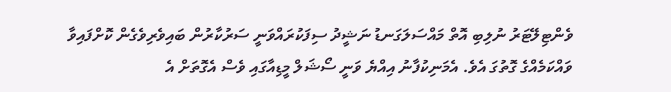ވެންޓިލޭޓަރު ނުލިބި އޮތް މައްސަލަގަނޑު ނަޝީދު ސިފަކުރައްވަނީ ސަރުކާރުން ބައިވެރިވެގެން ކޮށްފައިވާ ވައްކަމެއްގެ ގޮތުގަ އެވެ. އެމަނިކުފާނު އިއްޔެ ވަނީ ސޯޝަލް މީޑިއާގައި ވެސް އެގޮތަށް އެ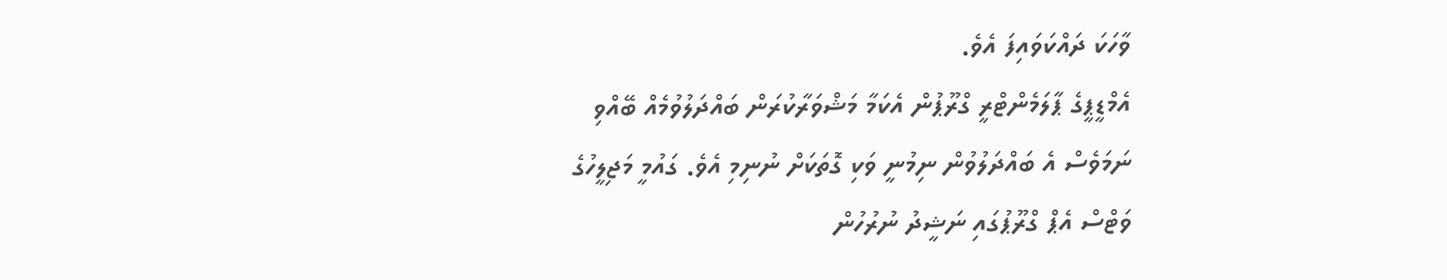ވާހަކަ ދައްކަވައިފަ އެވެ.
އެމްޑީޕީގެ ޕާލަމެންޓްރީ ގްރޫޕުން އެކަމާ މަޝްވަރާކުރަން ބައްދަލުވުމެއް ބޭއްވި ނަމަވެސް އެ ބައްދަލުވުން ނިމުނީ ވަކި ގޮތަކަށް ނުނިމި އެވެ. ގައުމީ މަޖިލީހުގެ ވަޓްސް އެޕް ގްރޫޕުގައި ނަޝީދު ނުރުހުން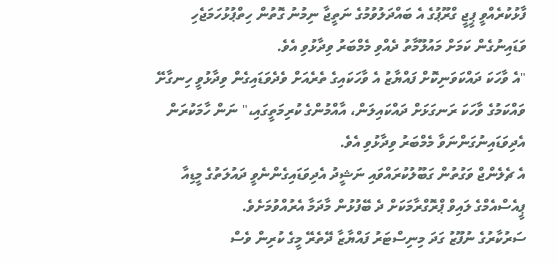ފާޅުކުރެއްވީ ޕީޖީ ގްރޫޕުގެ އެ ބައްދަލުވުމުގެ ނަތީޖާ ނިމުނު ގޮތުން ހިތްޕުޅުހަމަޖެހި ވަޑައިނުގެން ކަމަށް މައުލޫމާތު ދެއްވި މެމްބަރު ވިދާޅުވި އެވެ.
"އެ ވާހަކަ ދައްކަވަނިކޮށް ފައްޔާޒު އެ ވާހަކައިގެ ތެރެއަށް ވެދެވަޑައިގެން ވިދާޅުވީ ހިނގާށޭ ވައްކަމުގެ ވާހަކަ ރަނގަޅަށް ދައްކައިލަން، އާއްމުންގެ ކުރިމަތީގައި،" ނަން ހާމަކުރަން އެދިވަޑައިނުގަންނަވާ މެމްބަރު ވިދާޅުވި އެވެ.
އެ ޗެލެންޖް ވަގުތުން ގަބޫލުކުރައްވައި ނަޝީދު އެދިވަޑައިގެންނެވީ ދައުލަތުގެ މީޑިއާ ޕީއެސްއެމްގެ ލައިވް ޕްރޮގްރާމަކަށް ދެ ބޭފުޅުން މާދަމާ އެރުއްވުމަށެވެ.
ސަރުކާރުގެ ނުފޫޒު ގަދަ މިނިސްޓަރު ފައްޔާޒާ ދޭތެރޭ މީގެ ކުރިން ވެސް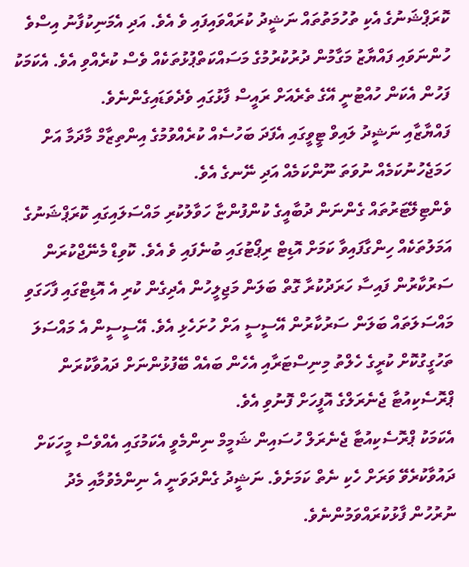ކޮރަޕްޝަނުގެ އެކި ތުހުމަތުތައް ނަޝީދު ކުރައްވައިފައި ވެ އެވެ. އަދި އެމަނިކުފާނު އިސްވެ ހުންނަވައި ފައްޔާޒު މަގާމުން ދުރުކުރުމުގެ މަސައްކަތްޕުޅުތަކެއް ވެސް ކުރެއްވި އެވެ. އެކަމަކު ފަހުން އެކަން ހުއްޓުނީ އޭގެ ތެރެއަށް ރައީސް ފާޅުގައި ވެދެވަޑައިގެންނެވެ.
ފައްޔާޒާއި ނަޝީދު ލައިވް ޓީވީގައި އެފަދަ ބަހުސެއް ކުރެއްވުމުގެ އިންތިޒާމް މާދަމާ އަށް ހަމަޖެހުނުކަމެއް ނުވަތަ ނޫންކަމެއް އަދި ނޭނގެ އެވެ.
ވެންޓިލޭޓަރުތައް ގެންނަން ދުބާއީގެ ކުންފުންޏާ ހަވާލުކުރި މައްސަލައިގައި ކޮރަޕްޝަނުގެ އަމަލުތަކެއް ހިންގާފައިވާ ކަމަށް އޮޑިޓް ރިޕޯޓުގައި ބުނެފައި ވެ އެވެ. ކޮވިޑް މެނޭޖްކުރަން ސަރުކާރުން ފައިސާ ހަރަދުކުރާ ގޮތް ބަލަން މަޖިލީހުން އެދިގެން ކުރި އެ އޮޑިޓްގައި ފާހަގަވި މައްސަލަތައް ބަލަން ސަރުކާރުން އޭސީސީ އަށް ހުށަހެޅި އެވެ. އޭސީސީން އެ މައްސަލަ ތަހުގީގުކޮށް ކުރީގެ ހެލްތު މިނިސްޓަރާއި އެހެން ބައެއް ބޭފުޅުންނަށް ދައުވާކުރަން ޕްރޮސެކިއުޓާ ޖެނެރަލްގެ އޮފީހަށް ފޮނުވި އެވެ.
އެކަމަކު ޕްރޮސެކިއުޓާ ޖެނެރަލް ހުސައިން ޝަމީމް ނިންމެވީ އެކަމުގައި އެއްވެސް މީހަކަށް ދައުވާކުރެވޭ ވަރަށް ހެކި ނެތް ކަމަށެވެ. ނަޝީދު ގެންދަވަނީ އެ ނިންމެވުމާއި މެދު ނުރުހުން ފާޅުކުރައްވަމުންނެވެ.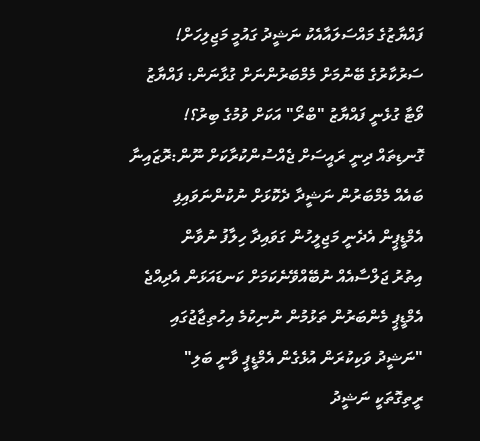ފައްޔާޒުގެ މައްސަލައާއެކު ނަޝީދު ގައުމީ މަޖިލިހަށް!
ސަރުކާރުގެ ބޭނުމަށް މެމްބަރުންނަށް ގުޅާނަން: ފައްޔާޒު
ވޯޓާ ގުޅެނީ ފައްޔާޒު "ބްރޯ" އަކަށް ވުމުގެ ބިރު؟!
ގޮނޑިތައް ދިނީ ރައީސަށް ޖެއްސުންކުރާކަށް ނޫން:ރޮޒައިނާ
ބައެއް މެމްބަރުން ނަޝީދާ ދެކޮޅަށް ނުކުންނަވައިފި
އެމްޑީޕީން އެދެނީ މަޖިލީހުން ގަވައިދާ ހިލާފު ނުވާން
އިތުރު ޖަލްސާއެއް ނުބޭއްވޭނެކަމަށް ކަނޑައަޅަން އެދިއްޖެ
އެމްޑީޕީ މެންބަރުން ތަޅުމުން ނުނިކުމެ އިހުތިޖާޖުގައި
"ނަޝީދު ވަކިކުރަން އުޅެގެން އެމްޑީޕީ ވާނީ ބަލި"
ރީތިގޮތަކީ ނަޝީދު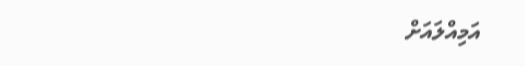އަމިއްލައަށް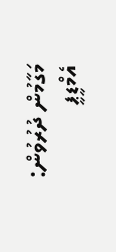މަގާމުން ދުރުވުން: އެމްޑީޕީ